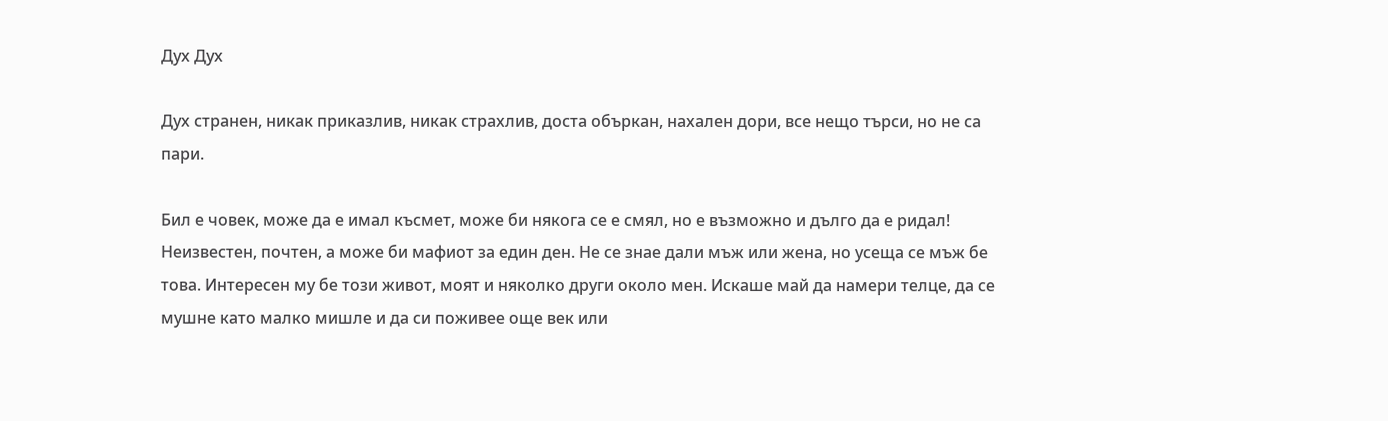Дух Дух

Дух странен, никак приказлив, никак страхлив, доста объркан, нахален дори, все нещо търси, но не са пари.

Бил е човек, може да е имал късмет, може би някога се е смял, но е възможно и дълго да е ридал! Неизвестен, почтен, а може би мафиот за един ден. Не се знае дали мъж или жена, но усеща се мъж бе това. Интересен му бе този живот, моят и няколко други около мен. Искаше май да намери телце, да се мушне като малко мишле и да си поживее още век или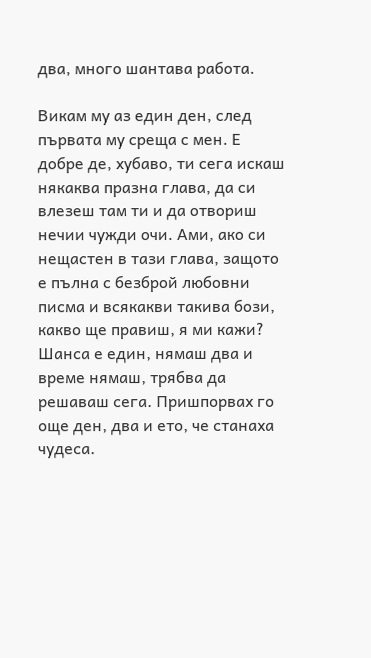два, много шантава работа.

Викам му аз един ден, след първата му среща с мен. Е добре де, хубаво, ти сега искаш някаква празна глава, да си влезеш там ти и да отвориш нечии чужди очи. Ами, ако си нещастен в тази глава, защото е пълна с безброй любовни писма и всякакви такива бози, какво ще правиш, я ми кажи? Шанса е един, нямаш два и време нямаш, трябва да решаваш сега. Пришпорвах го още ден, два и ето, че станаха чудеса.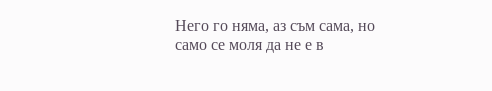Него го няма, аз съм сама, но само се моля да не е в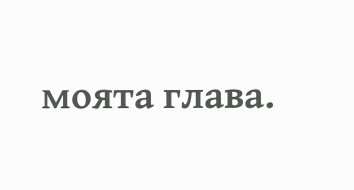моята глава.